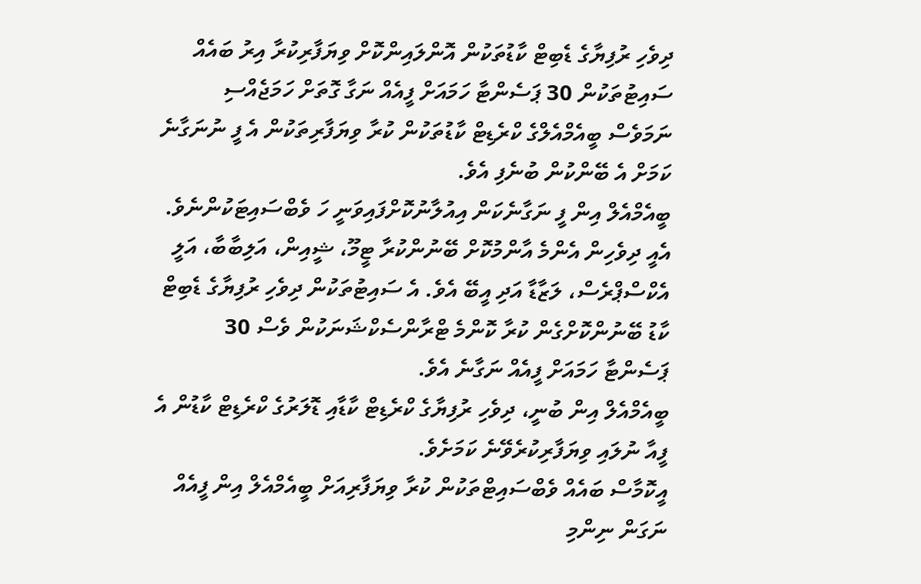ދިވެހި ރުފިޔާގެ ޑެބިޓް ކާޑުތަކުން އޮންލައިންކޮށް ވިޔަފާރިކުރާ އިރު ބައެއް ސައިޓުތަކުން 30 ޕަސެންޓާ ހަމައަށް ފީއެއް ނަގާ ގޮތަށް ހަމަޖެއްސި ނަމަވެސް ބީއެމްއެލްގެ ކްރެޑިޓް ކާޑުތަކުން ކުރާ ވިޔަފާރިތަކުން އެ ފީ ނުނަގާނެ ކަމަށް އެ ބޭންކުން ބުނެފި އެވެ.
ބީއެމްއެލް އިން ފީ ނަގާނެކަން އިއުލާނުކޮށްފައިވަނީ ހަ ވެބްސައިޓަކުންނެވެ. އެއީ ދިވެހިން އެންމެ އާންމުކޮށް ބޭނުންކުރާ ޓީމޫ، ޝީއިން، އަލިބާބާ، އަލީ އެކްސްޕްރެސް، ލަޒާޑާ އަދި އީބޭ އެވެ. އެ ސައިޓުތަކުން ދިވެހި ރުފިޔާގެ ޑެބިޓް ކާޑު ބޭނުންކޮށްގެން ކުރާ ކޮންމެ ޓްރާންސެކްޝަނަކުން ވެސް 30 ޕަސެންޓާ ހަމައަށް ފީއެއް ނަގާނެ އެވެ.
ބީއެމްއެލް އިން ބުނީ، ދިވެހި ރުފިޔާގެ ކްރެޑިޓް ކާޑާއި ޑޮލަރުގެ ކްރެޑިޓް ކާޑުން އެ ފީއާ ނުލައި ވިޔަފާރިކުރެވޭނެ ކަމަށެވެ.
އީކޮމާސް ބައެއް ވެބްސައިޓްތަކުން ކުރާ ވިޔަފާރިއަށް ބީއެމްއެލް އިން ފީއެއް ނަގަން ނިންމި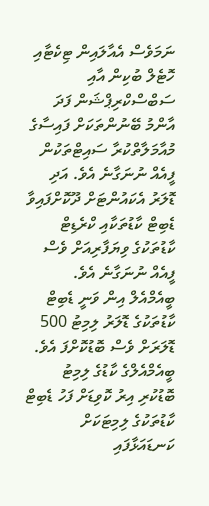ނަމަވެސް އެއާލައިން ޓިކެޓާއި ހޮޓެލް ބުކިން އާއި ސަބްސްކްރިޕްޝަން ފަދަ އާންމު ބޭނުންތަކަށް ފައިސާގެ މުއާމަލާތްކުރާ ސައިޓްތަކުން ފީއެއް ނުނަގާނެ އެވެ. އަދި ޑޮލަރު އެކައުންޓަށް ދޫކޮށްފައިވާ ޑެބިޓް ކާޑުތަކާއި ކްރެޑިޓް ކާޑުތަކުގެ ވިޔަފާރިއަށް ވެސް ފީއެއް ނުނަގާނެ އެވެ.
ބީއެމްއެލް އިން ވަނީ ޑެބިޓް ކާޑުތަކުގެ ޑޮލަރު ލިމިޓު 500 ޑޮލަރަށް ވެސް ބޮޑުކޮށްފަ އެވެ.
ބީއެމްއެލްގެ ކާޑުގެ ލިމިޓު ބޮޑުކުރި އިރު ކޮވިޑަށް ފަހު ޑެބިޓް ކާޑުތަކުގެ ލިމިޓަކަށް ކަނޑައަޅާފައި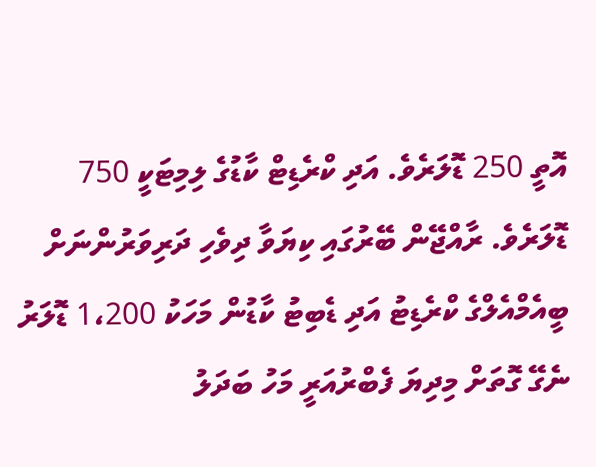އޮތީ 250 ޑޮލަރެވެ. އަދި ކްރެޑިޓް ކާޑުގެ ލިމިޓަކީ 750 ޑޮލަރެވެ. ރާއްޖޭން ބޭރުގައި ކިޔަވާ ދިވެހި ދަރިވަރުންނަށް ބީއެމްއެލްގެ ކްރެޑިޓު އަދި ޑެބިޓު ކާޑުން މަހަކު 1،200 ޑޮލަރު ނެގޭ ގޮތަށް މިދިޔަ ފެބްރުއަރީ މަހު ބަދަލު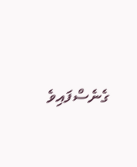ގެނެސްފައިވެ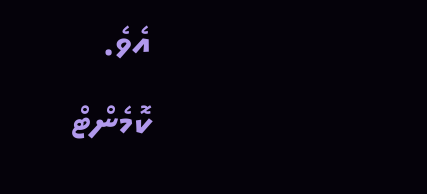އެވެ.
ކޮމެންޓް